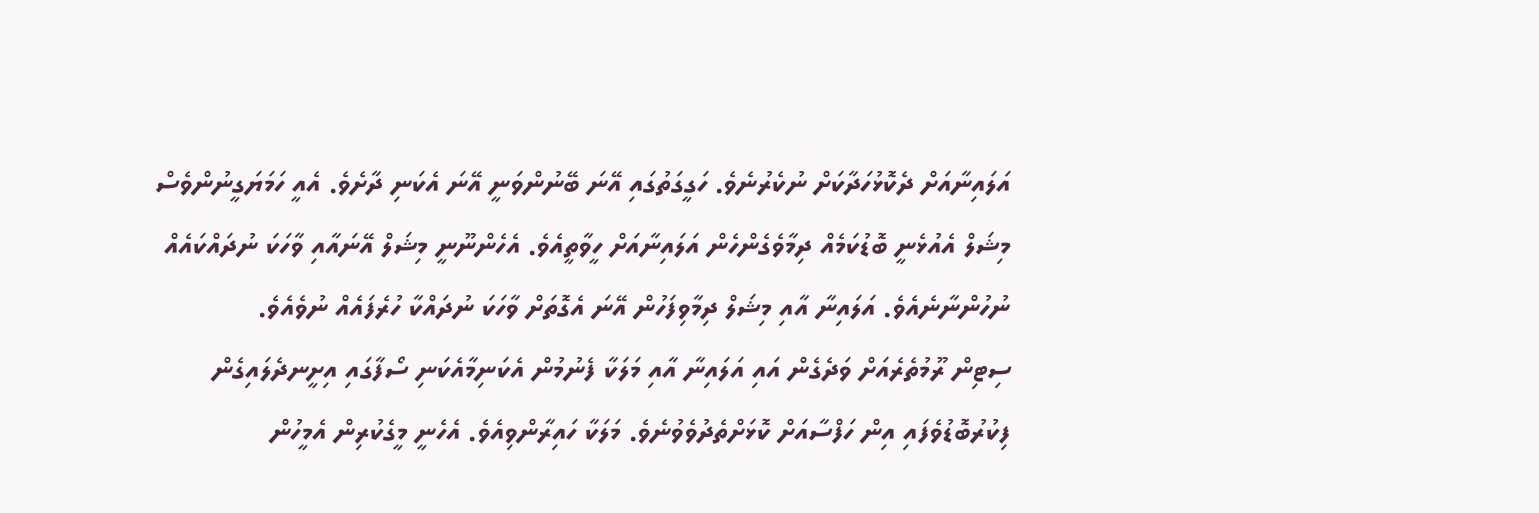އަލައިނާއަށް ދެކޮޅުހަދާކަށް ނުކެރުނެވެ. ހަގީގަތުގައި އޭނަ ބޭނުންވަނީ އޭނަ އެކަނި ދާށެވެ. އެއީ ހަމަޔަގީނުންވެސް މިޝަލް އެއުޅެނީ ބޮޑުކަމެއް ދިމާވެގެންހެން އަލައިނާއަށް ހީވާތީއެވެ. އެހެންނޫނީ މިޝަލް އޭނައާއި ވާހަކަ ނުދައްކައެއް ނުހުންނާނެއެވެ. އަލައިނާ އާއި މިޝަލް ދިމާވިފަހުން އޭނަ އެގޮތަށް ވާހަކަ ނުދައްކާ ހުރެފައެއް ނުވެއެވެ.
ސިޓިން ރޫމުތެރެއަށް ވަދެގެން އައި އަލައިނާ އާއި މަލަކާ ފެނުމުން އެކަނިމާއެކަނި ސޯފާގައި އިށީނދެލައިގެން ފިކުރުބޮޑުވެފައި އިން ހަފްސާއަށް ކޮޅަށްތެދުވެވުނެވެ. މަލަކާ ހައިރާންވިއެވެ. އެހެނީ މީގެކުރިން އެމީހުން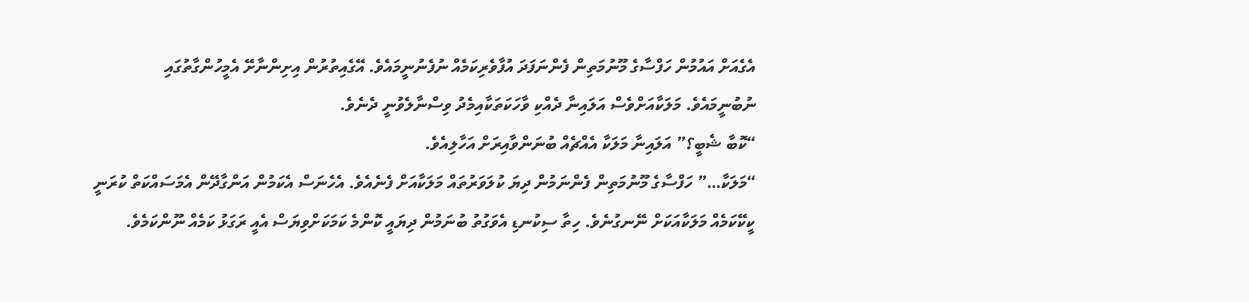އެގެއަށް އައުމުން ހަފްސާގެ މޫނުމަތިން ފެންނަފަދަ އުފާވެރިކަމެއް ނުފެނުނީމައެވެ. އޭގެއިތުރުން އިށިންނާށޭ އެމީހުންގާތުގައި ނުބުނީމައެވެ. މަލަކާއަށްވެސް އަލައިނާ ދެއްކި ވާހަކަތަކާއިމެދު ވިސްނާލެވުނީ ދެނެވެ.
“ކޮބާ ޝެބީ؟” އަލައިނާ މަލަކާ އެއްޗެއް ބުނަންވާއިރަށް އަހާލިއެވެ.
“މަލަކާ…” ހަފްސާގެ މޫނުމަތިން ފެންނަމުން ދިޔަ ކުލަވަރުތައް މަލަކާއަށް ފެނެއެވެ. އެހެނަސް އެކަމުން އަންގާދޭން އެމަސައްކަތް ކުރަނީ ކީކޭކަމެއް މަލަކާއަކަށް ނޭނގުނެވެ. ހިތާ ސިކުނޑި އެވަގުތު ބުނަމުން ދިޔައީ ކޮންމެ ކަމަކަށްވިޔަސް އެއީ ރަގަޅު ކަމެއް ނޫންކަމެވެ.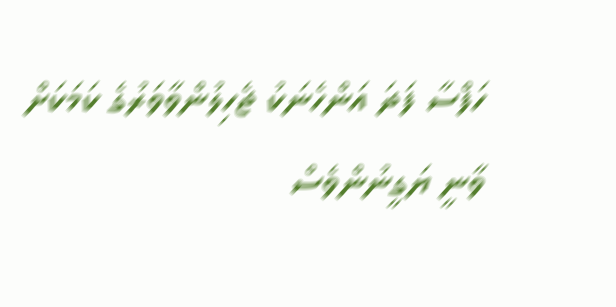ހަފްސާ ފަދަ އަންހެނަކު ޖެހިލުންވާވަރުގެ ކަމަކަށް ވާނީ ޔަގީނުންވެސް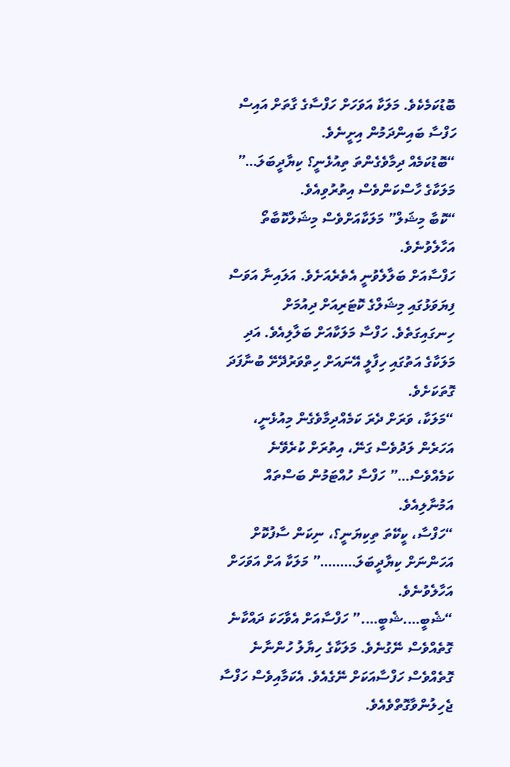ބޮޑުކަމެކެވެ. މަލަކާ އަވަހަށް ހަފްސާގެ ގާތަށް އައިސް ހަފްސާ ބައިންދަމުން އިށީނެވެ.
“ބޮޑުކަމެއް ދިމާވެގެންތަ ތިއުޅެނީ؟ ކިޔާދީބަލަ…” މަލަކާގެ ހާސްކަންވެސް އިތުރުވިއެވެ.
“ކޮބާ މިޝަލް” މަލަކާއަށްވެސް މިޝަލްކޮބާތޯ އަހާލެވުނެވެ.
ހަފްސާއަށް ބަލާލެވުނީ އެތެރެއަށެވެ. އަލައިނާ އަވަސް ފިޔަވަޅުގައި މިޝަލްގެ ކޮޓަރިއަށް ދިއުމަށް ހިނގައިގަތެވެ. ހަފްސާ މަލަކާއަށް ބަލާލިއެވެ. އަދި މަލަކާގެ އަތުގައި ހިފާލީ އޭނައަށް ހިތްވަރުދޭށޭ ބުނާފަދަ ގޮތަކަށެވެ.
“މަލަކާ، ވަރަށް ދެރަ ކަމެއްދިމާވެގެން މިއުޅެނީ، އަހަރެން ލަދުވެސް ގަނޭ، އިތުރަށް ކުރެވޭނެ ކަމެއްވެސް…” ހަފްސާ ހުއްޓަމުން ބަސްތައް އަމުނާލިއެވެ.
“ހަފްސާ، ކީކޭތަ ތިކިޔަނީ؟، ނިކަން ސާފުކޮށް އަހަންނަށް ކިޔާދީބަލަ………” މަލަކާ އަށް އަވަހަށް އަހާލެވުނެވެ.
“ޝެބީ….ޝެބީ….” ހަފްސާއަށް އެވާހަކަ ދައްކާނެ ގޮތެއްވެސް ނޭގުނެވެ. މަލަކާގެ ހިޔާލު ހުންނާނެ ގޮތެއްވެސް ހަފްސާއަކަށް ނޭގެއެވެ. އެކަމާއިވެސް ހަފްސާ ޖެހިލުންވާގޮތްވެއެވެ.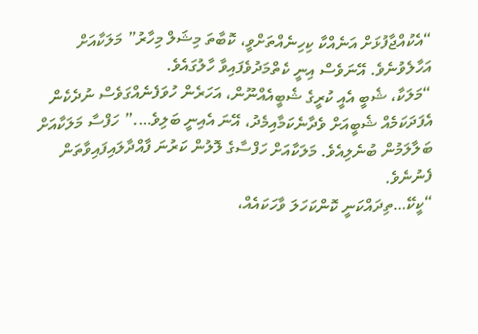“އެކުއްޖާފުޅަށް އަނެއްކާ ކިހިނެއްތަށްވީ، ކޮބާތަ މިޝަލް މިހާރު” މަލަކާއަށް އަހާލެވުނެވެ. އޭނަވެސް އިނީ ކެތްމަދުވެފައިވާ ހާލުގައެވެ.
“މަލަކާ، ޝެބީ އެއީ ކުރީގެ ޝެބީއެއްނޫން، އަހަރެން ހުވަފެނެއްގަވެސް ނުދެކެން އެފަދަކަމެއް ޝެބީއަށް ވެދާނެކަމާއިމެދު، އޭނަ އެއިނީ ބަލިވެ….” ހަފްސާ މަލަކާއަށް ބަލާލަމުން ބުނެލިއެވެ. މަލަކާއަށް ހަފްސާގެ ލޮލުން ކަރުނަ ފާއްދާލައިފައިވާތަން ފެނުނެވެ.
“ކީކޭ…ތިދައްކަނީ ކޮންކަހަލަ ވާހަކައެއް،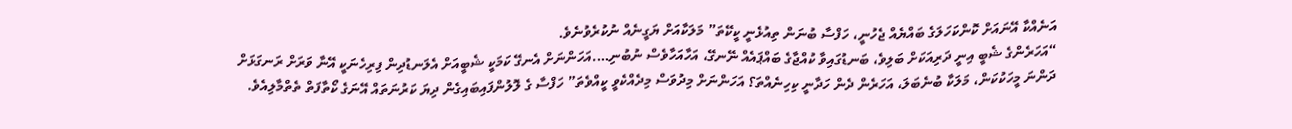އަނެއްކާ އޭނައަށް ކޮންކަހަލަގެ ބައްޔެއް ޖެހުނީ، ހަފްސާ ބުނަން ތިއުޅެނީ ކީކޭތަ” މަލަކާއަށް ޔަގީނެއް ނުކުރެވުނެވެ.
“އަހަރެންގެ ޝެބީ އިނީ ދަރިއަކަށް ބަލިވެ، ބަނޑުގައިވާ ކުއްޖާގެ ބައްޕައެއް ނޭނގޭ، އަހާއަހާވެސް ނުބުނި….އަހަންނަށް އެނގޭ ކަމަކީ ޝެބީއަށް އެލަނޑުދިން ފިރިހެނަކީ އޭނާ ވަރަށް ރަނގަޅަށް ދަންނަ މީހަކުކަން، މަލަކާ ބުނެބަލަ، އަހަރެން ދެން ހަދާނީ ކިހިނެއްތަ؟ އަހަންނަށް މިދުވަސް މިދެއްކެވީ ކީއްވެތަ” ހަފްސާ ގެ ލޮލުންފައިބައިގެން ދިޔަ ކަރުނަތައް އޭނަގެ ކޯތާފަތް ތެތްމާލިއެވެ.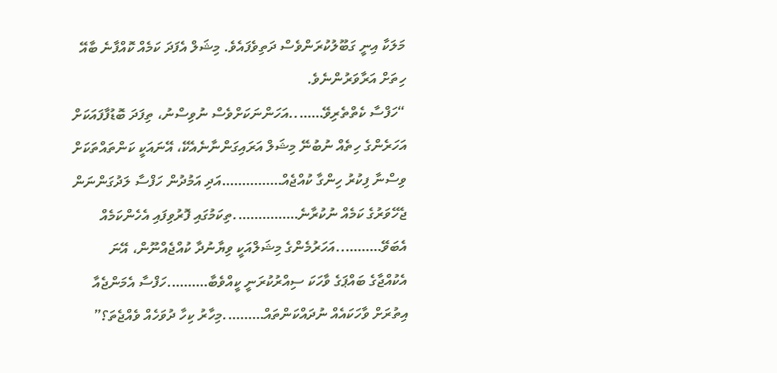މަލަކާ އިނީ ގަބޫލުކުރަންވެސް ދަތިވެފައެވެ. މިޝަލް އެފަދަ ކަމެއް ކޮއްފާނެ ބާއޭ ހިތަށް އަރާވަރުންނެވެ.
“ހަފްސާ ކެތްތެރިވޭ……..އަހަންނަކަށްވެސް ނުވިސްނު، ތިފަދަ ބޮޑުފާފައަކަށް އަހަރެންގެ ހިތެއް ނުބުނޭ މިޝަލް އަރައިގަންނާނެއެކޭ، އޭނައަކީ ކަންތައްތަކަށް ވިސްނާ ފިކުރު ހިންގާ ކުއްޖެއް……………އަދި އަމުދުން ހަފްސާ ލަދުގަންނަން ޖެހޭވަރުގެ ކަމެއް ނުކުރާނެ…………….ތިކަމުގައި ފޮރުވިފައި އެހެންކަމެއް އެބަވޭ………..އަހަރުމެންގެ މިޝަލްއަކީ ވިޔާނުދާ ކުއްޖެއްނޫން، އޭނަ އެކުއްޖާގެ ބައްޕަގެ ވާހަކަ ސިއްރުކުރަނީ ކީއްވެބާ……….ހަފްސާ އެމަންޖެއާ އިތުރަށް ވާހަކައެއް ނުދައްކަންތައް……….މިހާރު ކިހާ ދުވަހެއް ވެއްޖެތަ؟”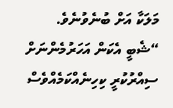މަލަކާ އަށް ބުނެވުނެވެ.
“ޝެބީ އެކަން އަހަރުމެންނަށް ސިއްރުކުރީ ކިހިނެއްކަމެއްވެސް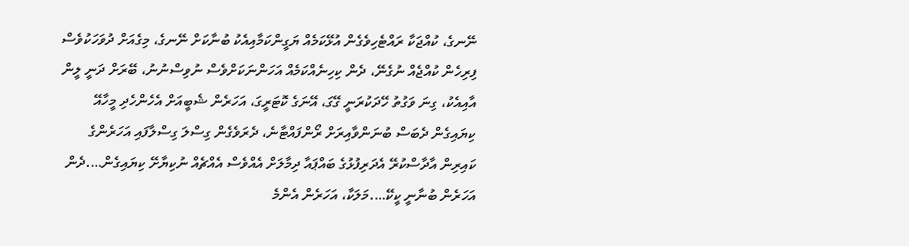ނޭނގެ، ކުއްޖަކާ ރައްޓެހިވެގެން އުޅޭކަމެއް ޔަގީންކަމާއިއެކު ބުނާކަށް ނޭނގެ، މިގެއަށް ދުވަހަކުވެސް ފިރިހެން ކުއްޖެއް ނުގެނޭ، ދެން ކިހިނެއްކަމެއް އަހަންނަކަށްވެސް ނުވިސްނުނު، ބޭރަށް ދަނީ ލީން އާއިއެކު، ގިނަ ވަގުތު ހޭދަކުރަނީ ގޭގަ، އޭނަގެ ކޮޓަރީގަ، އަހަރެން ޝެބީއަށް އެހެންހެދި މީހާއޭ ކިޔައިގެން ދެބަސް ބުނަންވާއިރަށް ރޯންފައްޓާނެ، ދެރަވެގެން ގިސްލަ ގިސްލާފައި އަހަރެންގެ ކައިރިން އާދާސްކުރޭ އެދަރިފުޅުގެ ބައްޕައާ ދިމާލަށް އެއްވެސް އެއްޗެއް ނުކިޔާށޭ ކިޔައިގެން….ދެން އަހަރެން ބުނާނީ ކީކޭ….މަލަކާ، އަހަރެން އެންމެ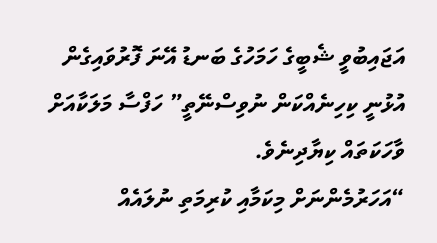އަޖައިބުވީ ޝެބީގެ ހަމަހުގެ ބަނޑު އޭނަ ފޮރުވައިގެން އުޅުނީ ކިހިނެއްކަން ނުވިސްނޭތީ” ހަފްސާ މަލަކާއަށް ވާހަކަތައް ކިޔާދިނެވެ.
“އަހަރުމެންނަށް މިކަމާއި ކުރިމަތި ނުލައެއް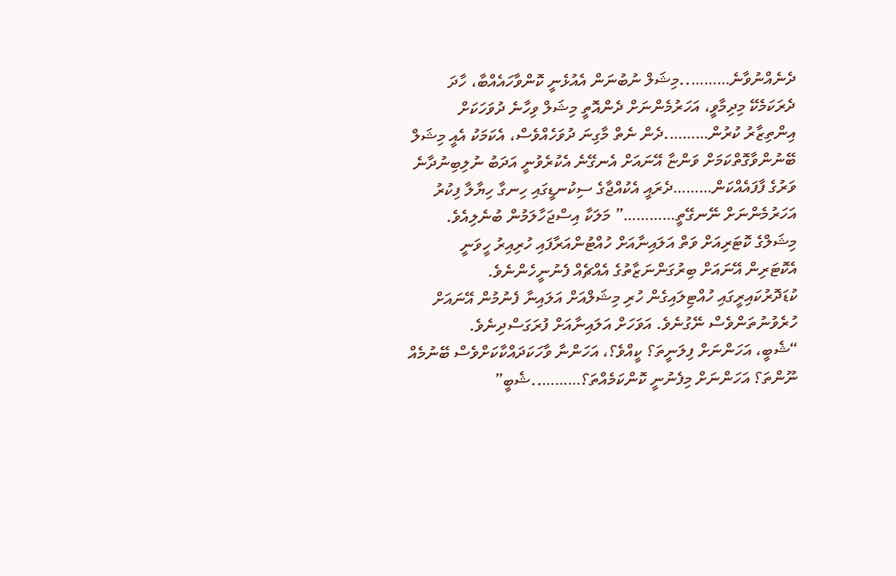ދެނެއްނުވާނެ………..މިޝަލް ނުބުނަން އެއުޅެނީ ކޮންވާހައެއްބާ، ހާދަ ދެރަކަމެކޭ މިދިމާވީ، އަހަރުމެންނަށް ދެންއޮތީ މިޝަލް ވިހާނެ ދުވަހަކަށް އިންތިޒާރު ކުރުން……….ދެން ނެތް މާގިނަ ދުވަހެއްވެސް، އެކަމަކު އެއީ މިޝަލް ބޭނުންވާގޮތްކަމަށް ވަންޏާ އޭނައަށް އެނގޭނެ އެކުރެވުނީ އަދަބު ނުލިބިނުދާނެ ވަރުގެ ފާފައެއްކަން………ދެރައީ އެކުއްޖާގެ ސިކުނޑީގައި ހިނގާ ހިޔާލާ ފިކުރު އަހަރުމެންނަށް ނޭނގޭތީ…………” މަލަކާ އިސްޖަހާލަމުން ބުނެލިއެވެ.
މިޝަލްގެ ކޮޓަރިއަށް ވަތް އަލައިނާއަށް ހުއްޓުންއަރާފައި ހުރިއިރު ހީވަނީ އެކޮޓަރިން އޭނައަށް ބިރުގަންނަޒާތުގެ އެއްޗެއް ފެނުނީހެންނެވެ. ކުޑަދޮރުކައިރީގައި ހުއްޓިލައިގެން ހުރި މިޝަލްއަށް އަލައިނާ ފެނުމުން އޭނައަށް ހުރެވުނުތަންވެސް ނޭގުނެވެ. އަވަހަށް އަލައިނާއަށް ފުރަގަސްދިނެވެ.
“ޝެބީ، އަހަންނަށް ފިލަނީތަ؟ ކީއްވެ؟، އަހަންނާ ވާހަކަދައްކާކަށްވެސް ބޭނުމެއް ނޫންތަ؟ އަހަންނަށް މިފެނުނީ ކޮންކަމެއްތަ؟………..ޝެބީ”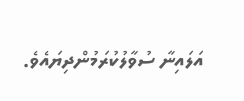އަލައިނާ ސުވާލުކުރަމުންދިޔައެވެ.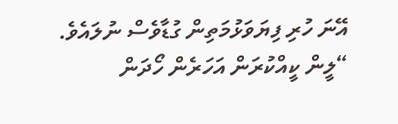އޭނަ ހުރި ފިޔަވަޅުމަތިން ގުޑާވެސް ނުލައެވެ.
“ލީން ކީއްކުރަން އަހަރެން ހޯދަން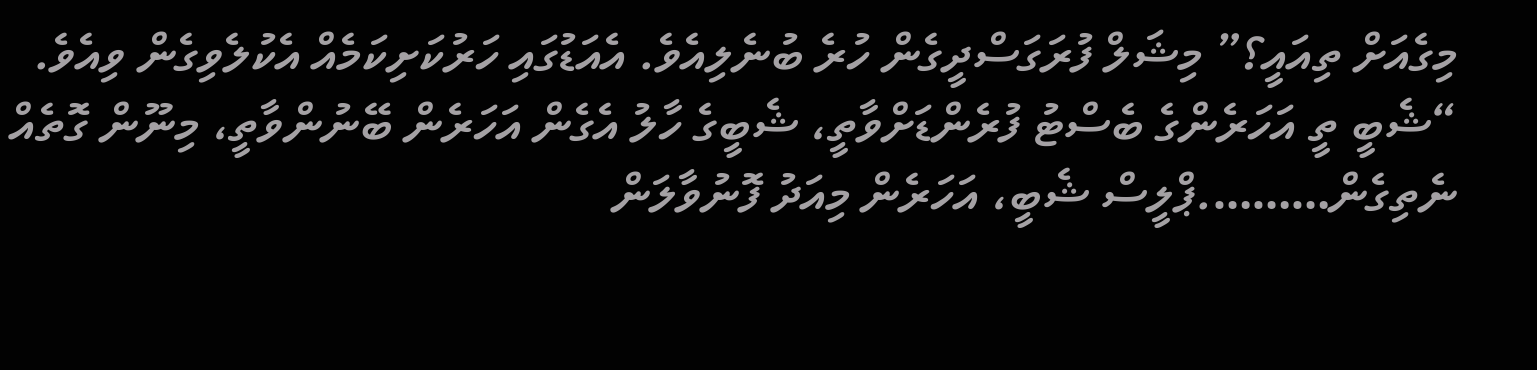މިގެއަށް ތިއައީ؟” މިޝަލް ފުރަގަސްދީގެން ހުރެ ބުނެލިއެވެ. އެއަޑުގައި ހަރުކަށިކަމެއް އެކުލެވިގެން ވިއެވެ.
“ޝެބީ ތީ އަހަރެންގެ ބެސްޓު ފުރެންޑަށްވާތީ، ޝެބީގެ ހާލު އެގެން އަހަރެން ބޭނުންވާތީ، މިނޫން ގޮތެއް ނެތިގެން……….ޕްލީސް ޝެބީ، އަހަރެން މިއަދު ފޮނުވާލަން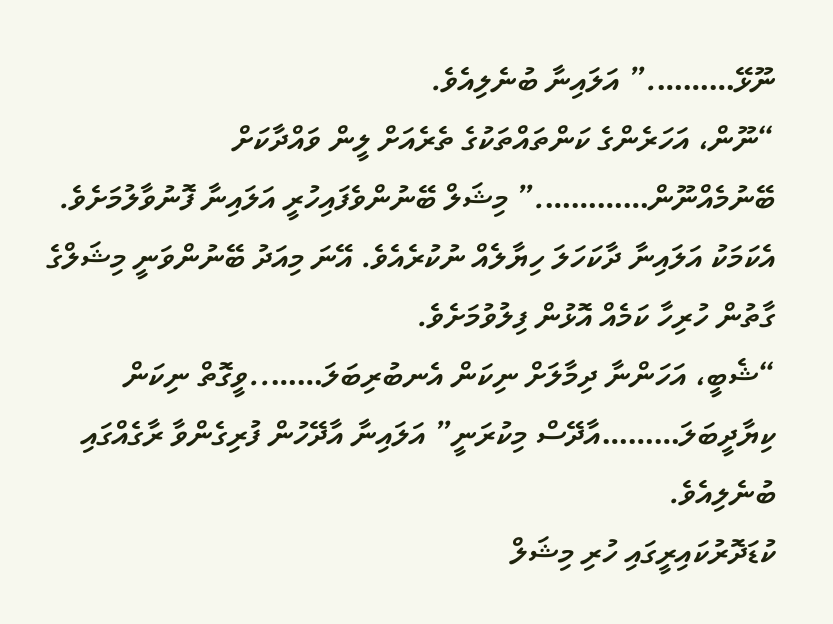ނޫޅޭ……….” އަލައިނާ ބުނެލިއެވެ.
“ނޫން، އަހަރެންގެ ކަންތައްތަކުގެ ތެރެއަށް ލީން ވައްދާކަށް ބޭނުމެއްނޫން………….” މިޝަލް ބޭނުންވެފައިހުރީ އަލައިނާ ފޮނުވާލުމަށެވެ. އެކަމަކު އަލައިނާ ދާކަހަލަ ހިޔާލެއް ނުކުރެއެވެ. އޭނަ މިއަދު ބޭނުންވަނީ މިޝަލްގެ ގާތުން ހުރިހާ ކަމެއް އޮޅުން ފިލުވުމަށެވެ.
“ޝެބީ، އަހަންނާ ދިމާލަށް ނިކަން އެނބުރިބަލަ……..ވީގޮތް ނިކަން ކިޔާދީބަލަ………އާދޭސް މިކުރަނީ” އަލައިނާ އާދޭހުން ފުރިގެންވާ ރާގެއްގައި ބުނެލިއެވެ.
ކުޑަދޮރުކައިރީގައި ހުރި މިޝަލް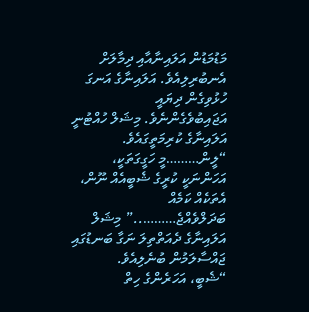މަޑުމަޑުން އަލައިނާއާއި ދިމާލަށް އެނބުރިލިއެވެ. އަލައިނާގެ އަނގަ ހުޅުވިގެން ދިޔައީ އަޖައިބުވެގެންނެވެ. މިޝަލް ހުއްޓުނީ އަލައިނާގެ ކުރިމަތީގައެވެ.
“ލީން………މީ ހަގީގަތަކީ، އަހަންނަކީ ކުރީގެ ޝެބީއެއް ނޫން، އެތަކެއް ކަމެއް ބަދަލްވެއްޖެ………..” މިޝަލް އަލައިނާގެ ދެއަތްތިލަ ނަގާ ބަނޑުގައި ޖައްސާލަމުން ބުނެލިއެވެ.
“ޝެބީ، އަހަރެންގެ ހިތް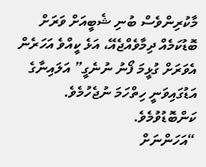މާކުރިންވެސް ބުނި ޝެބީއަށް ވަރަށް ބޮޑުކަމެއް ދިމާވެއްޖެއޭ، އަޅެ ކީއްވެ އަހަރެން އެވަރަށް ގުޅީމަ ފޯނު ނުނެގީ” އަލައިނާގެ އަޑުގައިވަނީ ހިތްހަމަ ނުޖެހުމެވެ. ކަންބޮޑުވުމެވެ.
“އަހަންނަށް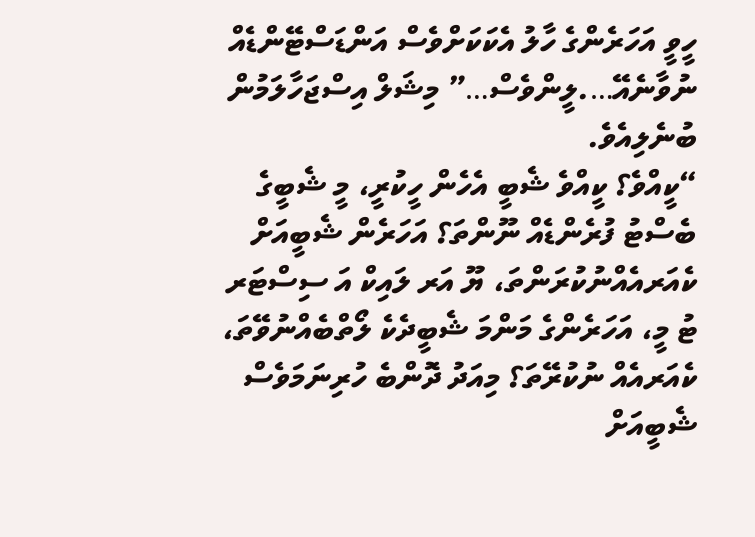ހީވީ އަހަރެންގެ ހާލު އެކަކަށްވެސް އަންޑަސްޓޭންޑެއް ނުވާނެއޭ….ލީންވެސް…” މިޝަލް އިސްޖަހާލަމުން ބުނެލިއެވެ.
“ކީއްވެ؟ ކީއްވެ ޝެބީ އެހެން ހީކުރީ، މީ ޝެބީގެ ބެސްޓު ފުރެންޑެއް ނޫންތަ؟ އަހަރެން ޝެބީއަށް ކެއަރއެއްނުކުރަންތަ، ޔޫ އަރ ލައިކް އަ ސިސްޓަރ ޓު މީ، އަހަރެންގެ މަންމަ ޝެބީދެކެ ލޯތްބެއްނުވޭތަ، ކެއަރއެއް ނުކުރޭތަ؟ މިއަދު ދޮންބެ ހުރިނަމަވެސް ޝެބީއަށް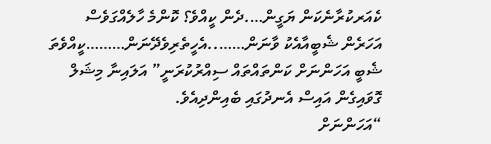ކެއަރކުރާނެކަން ޔަގީން….ދެން ކީއްވެ؟ ކޮންމެ ހާލެއްގަވެސް އަހަރެން ޝެބީއާއެކު ވާނަން……..އެހީތެރިވެދޭނަން………ކީއްވެތަ ޝެބީ އަހަންނަށް ކަންތައްތައް ސިއްރުކުރަނީ” އަލައިނާ މިޝަލް ގޮވައިގެން އައިސް އެނދުގައި ބެއިންދިއެވެ.
“އަހަންނަށް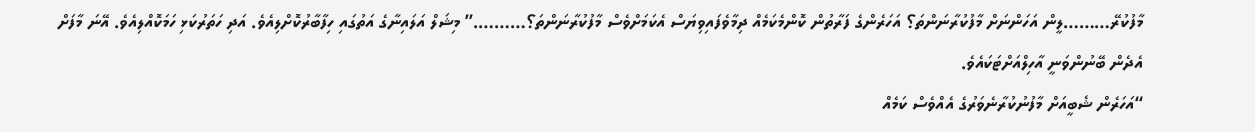މާފުކުރޭ………ލީން އަހަންނަށް މާފުކުރާނަންތަ؟ އަހަރެންގެ ފަރާތުން ކޮންމެކަމެއް ދިމާވެފައިވިޔަސް އެކަމަށްވެސް މާފުކުރާނަންތަ؟……….” މިޝަލް އަލައިނާގެ އަތުގައި ހިފާބާރުކޮށްލިއެވެ. އަދި ހަތަރުކަޅި ހަމަކޮއްލިއެވެ. އޭނަ މާފަށް އެދެން ބޭނުންވަނީ އާހިލްއަށްޓަކައެވެ.
“އަހަރެން ޝެބީއަށް މާފުނުކުރާނެވަރުގެ އެއްވެސް ކަމެއް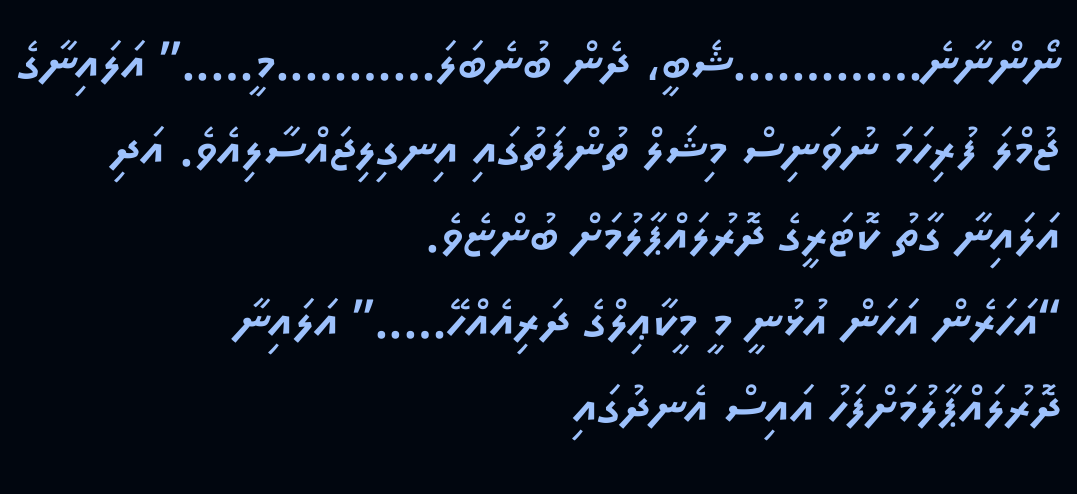ނޯންނާނެ………….ޝެބީ، ދެން ބުނެބަލަ………..މީ…..” އަލައިނާގެ ޖުމްލަ ފުރިހަމަ ނުވަނިސް މިޝަލް ތުންފަތުގައި އިނގިލިޖައްސާލިއެވެ. އަދި އަލައިނާ ގާތު ކޮޓަރީގެ ދޮރުލައްޕާލުމަށް ބުންޏެވެ.
“އަހަރެން އަހަން އުޅުނީ މީ މީކާޢިލްގެ ދަރިއެއްހޭ…..” އަލައިނާ ދޮރުލައްޕާލުމަށްފަހު އައިސް އެނދުގައި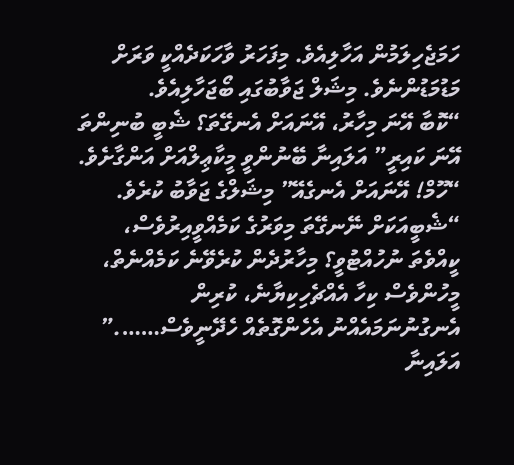ހަމަޖެހިލަމުން އަހާލިއެވެ. މިފަހަރު ވާހަކަދެއްކީ ވަރަށް މަޑުމަޑުންނެވެ. މިޝަލް ޖަވާބުގައި ބޯޖަހާލިއެވެ.
“ކޮބާ އޭނަ މިހާރު، އޭނައަށް އެނގޭތަ؟ ޝެބީ ބުނިންތަ އޭނަ ކައިރީ” އަލައިނާ ބޭނުންވީ މީކާޢިލްއަށް އަންގާށެވެ.
“ހޫމް! އޭނައަށް އެނގެއޭ” މިޝަލްގެ ޖަވާބު ކުރެވެ.
“ޝެބީއަކަށް ނޭނގޭތަ މިވަރުގެ ކަމެއްވީއިރުވެސް، ކީއްވެތަ ނުހުއްޓުވީ؟ މިހާރުދެން ކުރެވޭނެ ކަމެއްނެތް، މީހުންވެސް ކިހާ އެއްޗެހިކިޔާނެ، ކުރިން އެނގުނުނަމައެއްނު އެހެންގޮތެއް ހެދޭނީވެސް…….” އަލައިނާ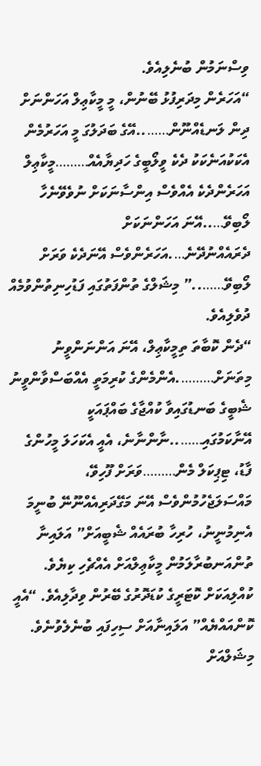ވިސްނަމުން ބުނެލިއެވެ.
“އަހަރެން މިދަރިފުޅު ބޭނުން، މީ މީކާޢިލް އަހަންނަށް ދިން ލަނޑެއްނޫން……..އޭގެ ބަދަލުގަ މީ އަހަރުމެން އެކަކުއަނެކަކު ދެކެ ވީލޯބީގެ ހަދިޔާއެއް………މީކާޢިލް އަހަރެންދެކެ އެއްވެސް އިންސާނަކަށް ނުވެވޭނެހާ ލޯބިވޭ…..އޭނަ އަހަންނަކަށް ދެރައެއްނުދޭނެ….އަހަރެންވެސް އޭނަދެކެ ވަރަށް ލޯބިވޭ……..” މިޝަލްގެ ތުންފަތުގައި ފަޑުހިނިތުންވުމެއް ދުވެލިއެވެ.
“ދެން ކޮބާތަ ތިމީކާޢިލް، އޭނަ އަންނަންވީނު މިތަނަށް……….އެންމެންގެ ކުރިމަތީ އެއްބަސްވާންވީނު ޝެބީގެ ބަނޑުގައިވާ ކުއްޖާގެ ބައްޕައަކީ އޭނާކަމުގައި……..ނާންނާނެ، އެއީ އެކަހަލަ މީހުންގެ ފާޑު، ޓިޕިކަލް މެން………ވަރަށް ފޫހިވޭ، މައްސަލަޖެހުމުންވެސް އޭނަ މަގޭދަރިއެއްނޫނޭ ބުނީމަ އެނިމުނީނު، ހުރިހާ ބުރައެއް ޝެބީއަށް” އަލައިނާ ތުންއަނބުރާލަމުން މީކާޢިލްއަށް އެއްޗެހި ކިޔެވެ.
ކުއްލިއަކަށް ކޮޓަރީގެ ކުޑަދޮރުގެ ބޭރުން ވިދާލިއެވެ. “އެއީ ކޮންއައްޔެއް” އަލައިނާއަށް ސިހިފައި ބުނެލެވުނެވެ. މިޝަލްއަށް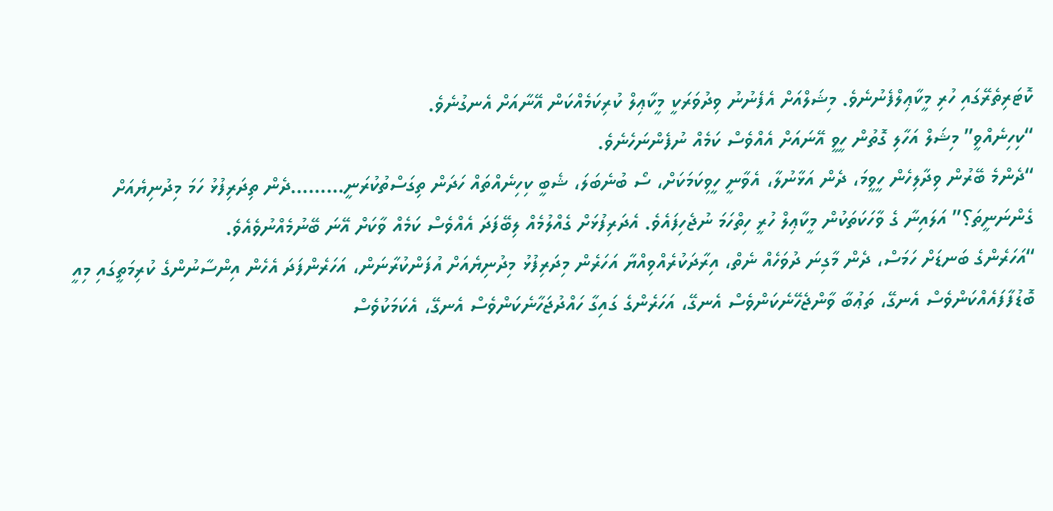ކޮޓަރިތެރޭގައި ހުރި މީކާޢިލްފެނުނެވެ. މިޝަލްއަށް އެފެނުނު ވިދުވަރަކީ މީކާޢިލް ކުރިކަމެއްކަން އޭނާއަށް އެނގުނެވެ.
“ކިހިނެއްވީ” މިޝަލް އަހާލި ގޮތުން ހީވީ އޭނައަށް އެއްވެސް ކަމެއް ނުފެންނަހެނެވެ.
“ދެންމެ ބޭރުން ވިދާލިހެން ހީވީމަ، ދެން އަޅާނުލާ، އެވާނީ ހީވިކަމަކަށް، ސޯ ބުނެބަލަ، ޝެބީ ކިހިނެއްތައް ހަދަން ތިގަސްތުކުރަނީ………ދެން ތިދަރިފުޅު ހަމަ މިދުނިޔެއަށް ގެންނަނީތަ؟” އަލައިނާ ގެ ވާހަކަތަކުން މީކާޢިލް ހުރީ ހިތްހަމަ ނުޖެހިފައެވެ. އެދަރިފުޅަށް ގެއްލުމެއް ލިބޭފަދަ އެއްވެސް ކަމެއް ވާކަށް އޭނަ ބޭނުމެއްނުވެއެވެ.
“އަހަރެންގެ ބަނޑަށް ހަމަސް، ދެން މާގިނަ ދުވަހެއް ނެތް، އިރާދަކުރެއްވިއްޔާ އަހަރެން މިދަރިފުޅު މިދުނިޔެއަށް އުފަންކުރާނަން، އަހަރެންފަދަ އެހެން އިންސާނުންގެ ކުރިމަތީގައި މިއީ ބޮޑުފާފައެއްކަންވެސް އެނގޭ، ތަޢުބާ ވާންޖެހޭނެކަންވެސް އެނގޭ، އަހަރެންގެ ގައިގާ ހައްދުޖަހާނެކަންވެސް އެނގޭ، އެކަމަކުވެސް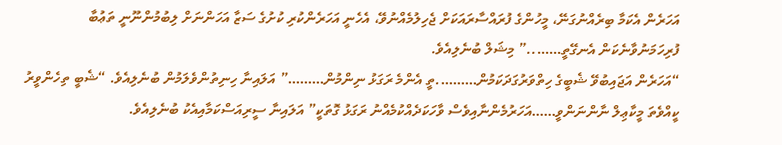އަހަރެން އެކަމާ ބިރެއްނުގަނޭ، މީހުންގެ ފުރައްސާރައަކަށް ޖެހިލުމެއްނުވޭ، އެހެނީ އަހަރެންކުރި ކުށުގެ ސަޒާ އަހަންނަށް ލިބުމުންނޫނީ ތަޢުބާ ފުރިހަމަނުވާނެކަން އެނގޭތީ……..” މިޝަލް ބުނެލިއެވެ.
“އަހަރެން އަޖައިބުވޭ ޝެބީގެ ހިތްވަރުގަދަކަމުން……….ތީ އެންމެ ރަގަޅު ނިންމުން………” އަލައިނާ ހިނިތުންވެލަމުން ބުނެލިއެވެ. “ޝެބީ ތިހެންވީރު ކީއްވެތަ މީކާޢިލް ނާންނަންވީ……އަހަރުމެންނާއިވެސް ވާހަކަދެއްކުމެއްނު ރަގަޅު ގޮތަކީ” އަލައިނާ ސީރިއަސްކަމާއިއެކު ބުނެލިއެވެ.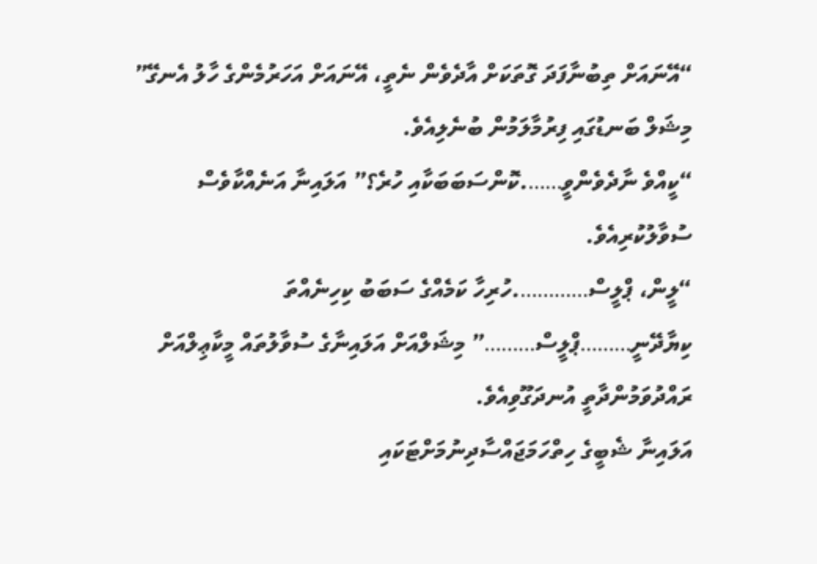“އޭނައަށް ތިބުނާފަދަ ގޮތަކަށް އާދެވެން ނެތީ، އޭނައަށް އަހަރުމެންގެ ހާލު އެނގޭ” މިޝަލް ބަނޑުގައި ފިރުމާލަމުން ބުނެލިއެވެ.
“ކީއްވެ ނާދެވެންވީ…….ކޮންސަބަބަކާއި ހުރެ؟” އަލައިނާ އަނެއްކާވެސް ސުވާލުކުރިއެވެ.
“ލީން، ޕްލީސް………….ހުރިހާ ކަމެއްގެ ސަބަބު ކިހިނެއްތަ ކިޔާދޭނީ………ޕްލީސް………” މިޝަލްއަށް އަލައިނާގެ ސުވާލުތައް މީކާޢިލްއަށް ރައްދުވަމުންދާތީ އުނދަގޫވިއެވެ.
އަލައިނާ ޝެބީގެ ހިތްހަމަޖައްސާދިނުމަށްޓަކައި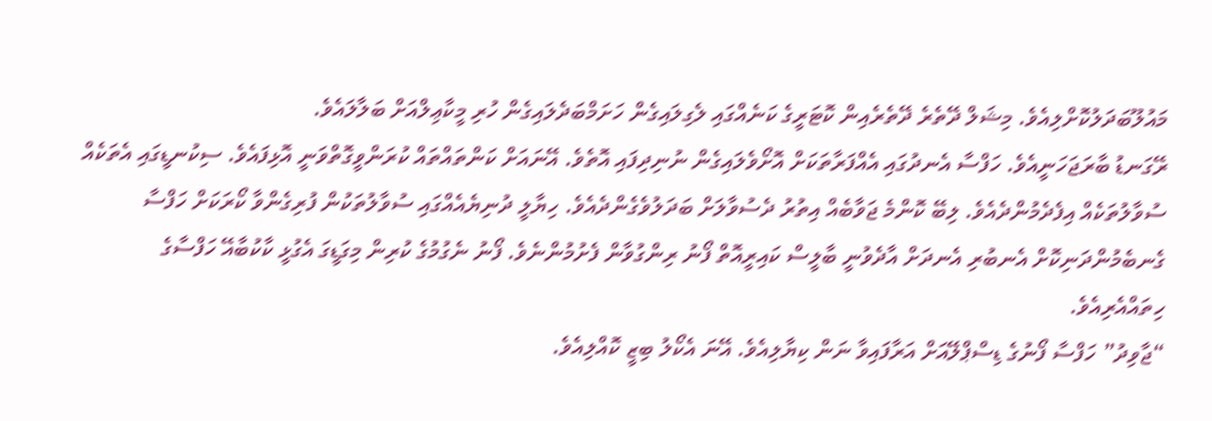މައުލޫބަދަލުކޮށްލިއެވެ. މިޝަލް ދޭތެރެ ދޭތެރެއިން ކޮޓަރީގެ ކަނެއްގައި ލެގިލައިގެން ހަށަމްބަދެލައިގެން ހުރި މީކާޢިލްއަށް ބަލާލައެވެ.
ރޭގަނޑު ބާރަޖަހަނީއެވެ. ހަފްސާ އެނދުގައި އެއްފަރާތަކަށް އޮށޯވެލައިގެން ނުނިދިފައި އޮތެވެ. އޭނައަށް ކަންތައްތައް ކުރަންވީގޮތްވަނީ އޮޅިފައެވެ. ސިކުނޑީގައި އެތަކެއް ސުވާލުތަކެއް އިފެދެމުންދެއެވެ. ލިބޭ ކޮންމެ ޖަވާބެއް އިތުރު ދެސުވާލަށް ބަދަލުވެގެންދެއެވެ. ހިޔާލީ ދުނިޔެއެއްގައި ސުވާލުތަކުން ފުރިގެންވާ ކޯރަކަށް ހަފްސާ ގެނބެމުންދަނިކޮށް އެނބުރި އެނދަށް އާދެވުނީ ބާލީސް ކައިރީއޮތް ފޯނު ރިންގުވާން ފެށުމުންނެވެ. ފޯނު ނެގުމުގެ ކުރިން މިގަޑީގަ އެގުޅީ ކާކުބާއޭ ހަފްސާގެ ހިތައްއެރިއެވެ.
“ޖާވިދު” ހަފްސާ ފޯނުގެ ޑިސްޕްލޭއަށް އަރާފައިވާ ނަން ކިޔާލިއެވެ. އޭނަ އެކޯލު ބިޒީ ކޮއްލިއެވެ.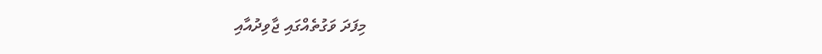މިފަދަ ވަގުތެއްގައި ޖާވިދުއާއި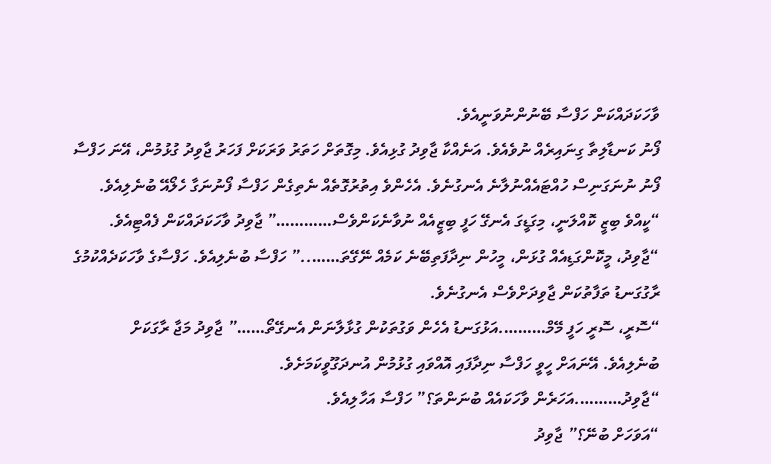ވާހަކަދައްކަން ހަފްސާ ބޭނުންނުވަނީއެވެ.
ފޯނު ކަނޑާލިތާ ގިނައިރެއް ނުވެއެވެ. އަނެއްކާ ޖާވިދު ގުޅިއެވެ. މިގޮތަށް ހަތަރު ވަރަކަށް ފަހަރު ޖާވިދު ގުޅުމުން، އޭނަ ހަފްސާ ފޯނު ނުނަގަނިސް ހުއްޓައެއްނުލާނެ އެނގުނެވެ. އެހެންވެ އިތުރުގޮތެއް ނެތިގެން ހަފްސާ ފޯނުނަގާ ހެލޯއޭ ބުނެލިއެވެ.
“ކީއްވެ ބިޒީ ކޮއްލަނީ، މިގަޑީގަ އެނގޭ ހަފީ ބިޒީއެއް ނުވާނެކަންވެސް…………” ޖާވިދު ވާހަކަދައްކަން ފެއްޓިއެވެ.
“ޖާވިދު، މީކޮންގަޑިއެއް ގުޅަން، މީހުން ނިދާފަތިބޭނެ ކަމެއް ނޭގޭތަ……..” ހަފްސާ ބުނެލިއެވެ. ހަފްސާގެ ވާހަކަދެއްކުމުގެ ރާގުގަނޑު ތަފާތުކަން ޖާވިދަށްވެސް އެނގުނެވެ.
“ސޮރީ، ސޮރީ ހަފީ މޭމް……….އަޅުގަނޑު އެހެން ވަގުތަކުން ގުޅާލާނަން އެނގޭތޯ……” ޖާވިދު މަޖާ ރާގަކަށް ބުނެލިއެވެ. އޭނައަށް ހީވީ ހަފްސާ ނިދާފައި އޮއްވައި ގުޅުމުން އުނދަގޫވީކަމަށެވެ.
“ޖާވިދު……….އަހަރެން ވާހަކައެއް ބުނަންތަ؟” ހަފްސާ އަހާލިއެވެ.
“އަވަހަށް ބުނޭ؟” ޖާވިދު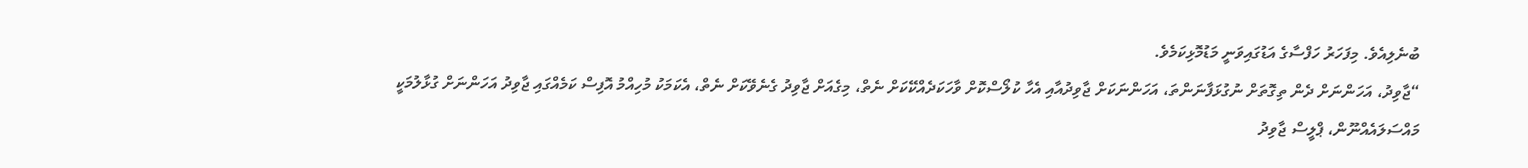ބުނެލިއެވެ. މިފަހަރު ހަފްސާގެ އަޑުގައިވަނީ މަޑުމޮޅިކަމެވެ.
“ޖާވިދު، އަހަންނަށް ދެން ތިގޮތަށް ނުގުޅަފާނަންތަ، އަހަންނަކަށް ޖާވިދުއާއި އެހާ ކުލޯސްކޮށް ވާހަކަދެއްކޭކަށް ނެތް، މިގެއަށް ޖާވިދު ގެނެވޭކަށް ނެތް، އެކަމަކު މުހިއްމު އޮފިސް ކަމެއްގައި ޖާވިދު އަހަންނަށް ގުޅާލުމަކީ މައްސަލައެއްނޫން، ޕްލީސް ޖާވިދު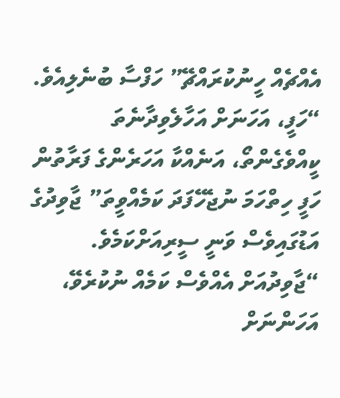އެއްޗެއް ހީނުކުރައްޗޭ” ހަފްސާ ބުނެލިއެވެ.
“ހަފީ، އަހަނަށް އަހާލެވިދާނެތަ ކީއްވެގެންތޯ، އަނެއްކާ އަހަރެންގެ ފަރާތުން ހަފީ ހިތްހަމަ ނުޖެހޭފަދަ ކަމެއްވީތަ” ޖާވިދުގެ އަޑުގައިވެސް ވަނީ ސީރިއަށްކަމެވެ.
“ޖާވިދުއަށް އެއްވެސް ކަމެއް ނުކުރެވޭ، އަހަންނަށް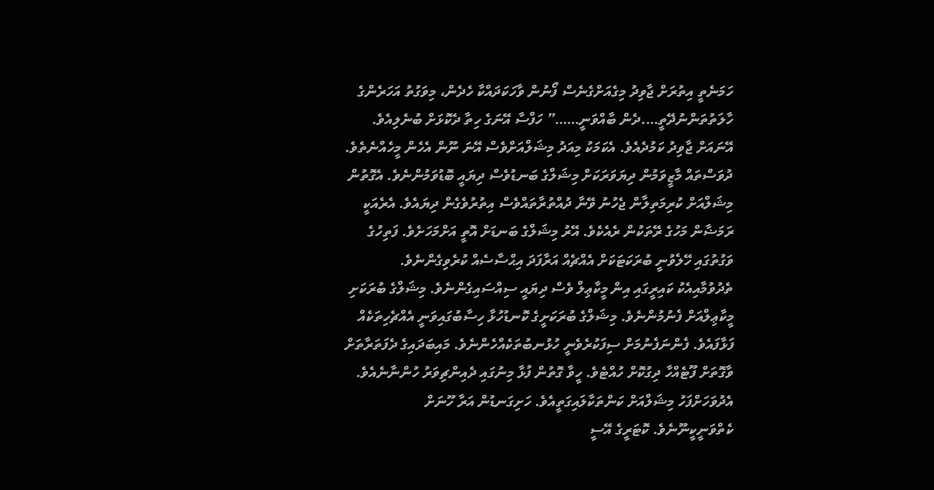ހަމަނެތީ އިތުރަށް ޖާވިދު މިގެއަށްގެނެސް ފޯނުން ވާހަކަދައްކާ ހެދެން، މިވަގުތު އަހަރެންގެ ހާލަތުތަންނުދޭތީ….ދެން ބާއްވަނީ……” ހަފްސާ އޭނަގެ ހިތާ ދެކޮޅަށް ބުނެލިއެވެ. އޭނައަށް ޖާވިދު ކަމުދެއެވެ. އެކަމަކު މިއަދު މިޝަލްއަށްވެސް އޭނަ ނޫން އެހެން މީހެއްނެތެވެ.
ދުވަސްތައް މާޒީވަމުން ދިޔަވަރަކަށް މިޝަލްގެ ބަނޑުވެސް ދިޔައީ ބޮޑުވަމުންނެވެ. އެގޮތުން މިޝަލްއަށް ކުރިމަތިލާން ޖެހުނު ވޭނާ ދުއްތުރާތައްވެސް އިތުރުވެގެން ދިޔައެވެ. އެރެއަކީ ރަމަޟާން މަހުގެ ރޭތަކުން ރެއެކެވެ. އޭރު މިޝަލްގެ ބަނޑަށް އޮތީ އަށްމަހަށެވެ. ފަތިހުގެ ވަގުތުގައި ހޭލެވުނީ ބުރަކަޓަކަށް އެއްޗެއް އަރާފަދަ އިޙްސާސެއް ކުރެވިގެންނެވެ. ތެދުވުމާއިއެކު ކައިރީގައި އިން މީކާޢިލް ވެސް ދިޔައީ ސިއްސައިގެންނެވެ. މިޝަލްގެ ބުރަކަށި މީކާޢިލްއަށް ފެނުމުންނެވެ. މިޝަލްގެ ބުރަކަށީގެ ކޮނޑުހުޅާ ހިސާބުގައިވަނީ އެއްޗެހިތަކެއް ފަޅާފައެވެ. ފެންނަފެނުމަށް ސިފަކުރެވެނީ ހުޅުނބުތަކެއްހެންނެވެ. މައިބަދައިގެ ދެފަތަރާތަށް ވާގޮތަށް ފޫޓެއްހާ ދިގުކޮށް ހުއްޓެވެ. ހީވާ ގޮތުން ފުޅާ މިނުގައި ދެއިންޗިވަރު ހުންނާނެއެވެ.
އެދުވަހަށްފަހު މިޝަލްއަށް ކަންތަކާލައިގަތީއެވެ. ހަށިގަނޑުން އަރާ ހޫނަށް ކެތްވަނީކީނޫނެވެ. ކޮޓަރީގެ އޭސީ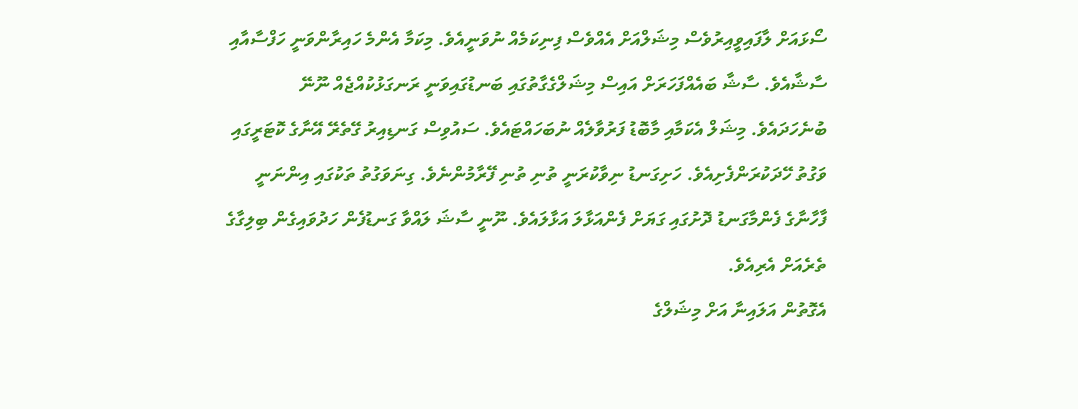ސޯޅައަށް ލާފައިވީއިރުވެސް މިޝަލްއަށް އެއްވެސް ފިނިކަމެއް ނުވަނީއެވެ. މިކަމާ އެންމެ ހައިރާންވަނީ ހަފްސާއާއި ސާޝާއެވެ. ސާޝާ ބައެއްފަހަރަށް އައިސް މިޝަލްގެގާތުގައި ބަނޑުގައިވަނީ ރަނގަޅުކުއްޖެއް ނޫނޭ ބުނެހަދައެވެ. މިޝަލް އެކަމާއި މާބޮޑު ފަރުވާލެއް ނުބަހައްޓައެވެ. ސައުވިސް ގަނޑިއިރު ގޭތެރޭ އޭނާގެ ކޮޓަރީގައި ވަގުތު ހޭދަކުރަންފެށިއެވެ. ހަށިގަނޑު ނިވާކުރަނީ ތުނި ތުނި ފޭރާމުންނެވެ. ގިނަވަގުތު ތަކުގައި އިންނަނީ ފާހާނާގެ ފެންމާގަނޑު ދޮށުގައި ގަޔަށް ފެންއަޅާލަ އަޅާލައެވެ. ނޫނީ ސާޝަ ލައްވާ ގަނޑުފެން ހަދުވައިގެން ބިލިގާގެ ތެރެއަށް އެރިއެވެ.
އެގޮތުން އަލައިނާ އަށް މިޝަލްގެ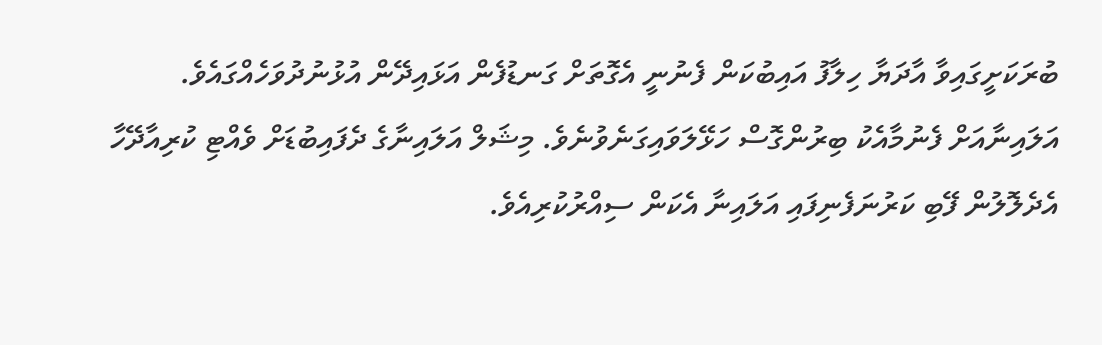ބުރަކަށީގައިވާ އާދަޔާ ހިލާފު އައިބުކަން ފެނުނީ އެގޮތަށް ގަނޑުފެން އަޅައިދޭން އުޅުނުދުވަހެއްގައެވެ. އަލައިނާއަށް ފެނުމާއެކު ބިރުންގޮސް ހަޅޭލަވައިގަނެވުނެވެ. މިޝަލް އަލައިނާގެ ދެފައިބުޑަށް ވެއްޓި ކުރިއާދޭހާ އެދެލޮލުން ފޭބި ކަރުނަފެނިފައި އަލައިނާ އެކަން ސިއްރުކުރިއެވެ.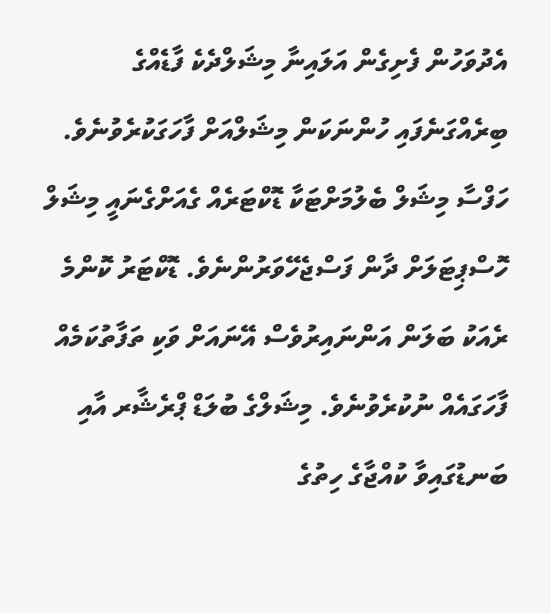އެދުވަހުން ފެށިގެން އަލައިނާ މިޝަލްދެކެ ފާޑެއްގެ ބިރެއްގަނެފައި ހުންނަކަން މިޝަލްއަށް ފާހަގަކުރެވުނެވެ.
ހަފްސާ މިޝަލް ބެލުމަށްޓަކާ ޑޮކްޓަރެއް ގެއަށްގެނައީ މިޝަލް ހޮސްޕިޓަލަށް ދާން ފަސްޖެހޭވަރުންނެވެ. ޑޮކްޓަރު ކޮންމެ ރެއަކު ބަލަން އަންނައިރުވެސް އޭނައަށް ވަކި ތަފާތުކަމެއް ފާހަގައެއް ނުކުރެވުނެވެ. މިޝަލްގެ ބުލަޑް ޕްރެޝާރ އާއި ބަނޑުގައިވާ ކުއްޖާގެ ހިތުގެ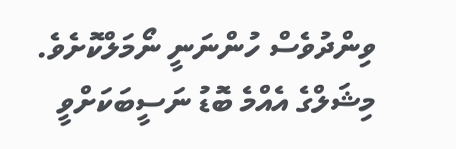ވިންދުވެސް ހުންނަނީ ނޯމަލްކޮށެވެ. މިޝަލްގެ އެއްމެ ބޮޑު ނަސީބަކަށްވީ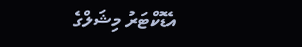އެޑޮކްޓަރު މިޝަލްގެ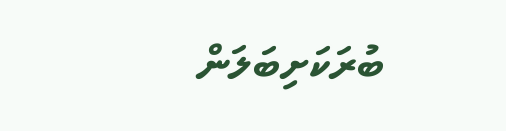ބުރަކަށިބަލަން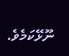ނޫޅޭކަމެވެ.